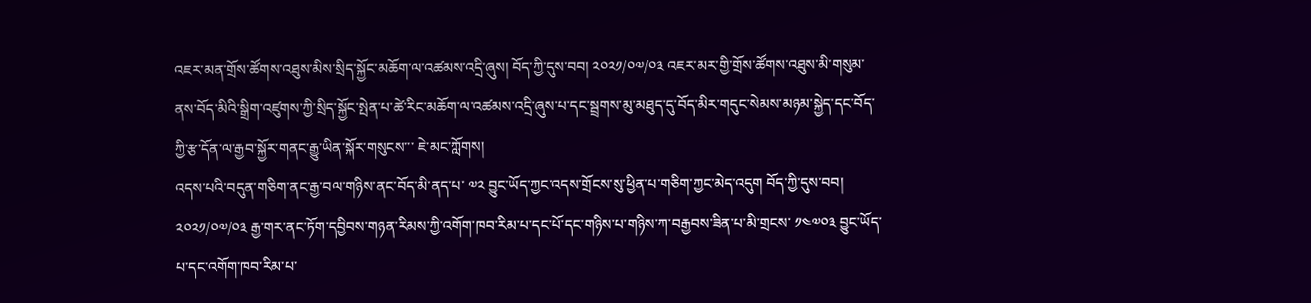འཇར་མན་གྲོས་ཚོགས་འཐུས་མིས་སྲིད་སྐྱོང་མཆོག་ལ་འཚམས་འདྲི་ཞུས། བོད་ཀྱི་དུས་བབ། ༢༠༢༡/༠༧/༠༣ འཇར་མར་གྱི་གྲོས་ཚོགས་འཐུས་མི་གསུམ་ནས་བོད་མིའི་སྒྲིག་འཛུགས་ཀྱི་སྲིད་སྐྱོང་སྤེན་པ་ཚེ་རིང་མཆོག་ལ་འཚམས་འདྲི་ཞུས་པ་དང་སྦྲགས་མུ་མཐུད་དུ་བོད་མིར་གདུང་སེམས་མཉམ་སྐྱེད་དང་བོད་ཀྱི་རྩ་དོན་ལ་རྒྱབ་སྐྱོར་གནང་རྒྱུ་ཡིན་སྐོར་གསུངས་་་ ཇེ་མང་ཀློགས།
འདས་པའི་བདུན་གཅིག་ནང་རྒྱ་བལ་གཉིས་ནང་བོད་མི་ནད་པ་ ༧༢ བྱུང་ཡོད་ཀྱང་འདས་གྲོངས་སུ་ཕྱིན་པ་གཅིག་ཀྱང་མེད་འདུག བོད་ཀྱི་དུས་བབ། ༢༠༢༡/༠༧/༠༣ རྒྱ་གར་ནང་ཏོག་དབྱིབས་གཉན་རིམས་ཀྱི་འགོག་ཁབ་རིམ་པ་དང་པོ་དང་གཉིས་པ་གཉིས་ཀ་བརྒྱབས་ཟིན་པ་མི་གྲངས་ ༡༤༧༠༣ བྱུང་ཡོད་པ་དང་འགོག་ཁབ་རིམ་པ་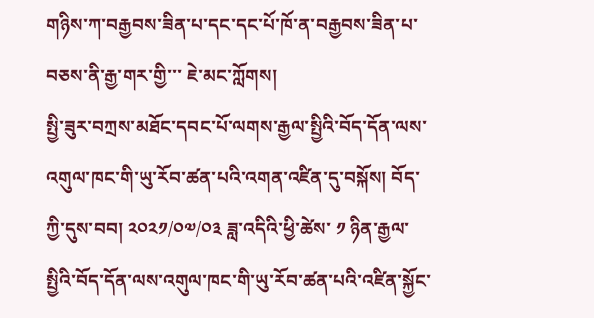གཉིས་ཀ་བརྒྱབས་ཟིན་པ་དང་དང་པོ་ཁོ་ན་བརྒྱབས་ཟིན་པ་བཅས་ནི་རྒྱ་གར་གྱི་་་ ཇེ་མང་ཀློགས།
སྤྱི་ཟུར་བཀྲས་མཐོང་དབང་པོ་ལགས་རྒྱལ་སྤྱིའི་བོད་དོན་ལས་འགུལ་ཁང་གི་ཡུ་རོབ་ཚན་པའི་འགན་འཛིན་དུ་བསྐོས། བོད་ཀྱི་དུས་བབ། ༢༠༢༡/༠༧/༠༣ ཟླ་འདིའི་ཕྱི་ཚེས་ ༡ ཉིན་རྒྱལ་སྤྱིའི་བོད་དོན་ལས་འགུལ་ཁང་གི་ཡུ་རོབ་ཚན་པའི་འཛིན་སྐྱོང་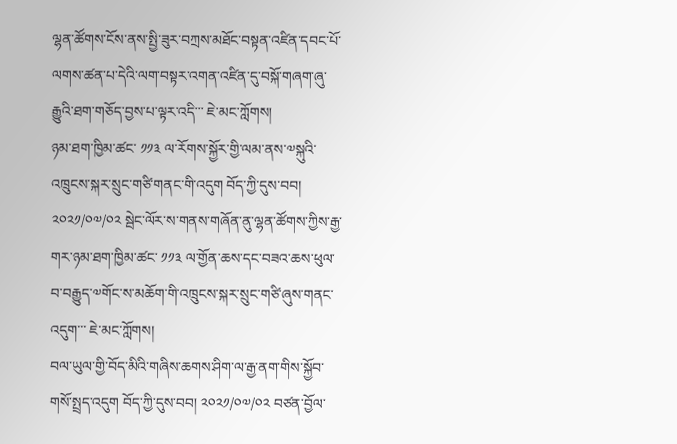ལྷན་ཚོགས་ངོས་ནས་སྤྱི་ཟུར་བཀྲས་མཐོང་བསྟན་འཛིན་དབང་པོ་ལགས་ཚན་པ་དེའི་ལག་བསྟར་འགན་འཛིན་དུ་བསྐོ་གཞག་ཞུ་རྒྱུའི་ཐག་གཅོད་བྱས་པ་ལྟར་འདི་་་ ཇེ་མང་ཀློགས།
ཉམ་ཐག་ཁྱིམ་ཚང་ ༡༡༣ ལ་རོགས་སྐྱོར་གྱི་ལམ་ནས་༧སྐུའི་འཁྲུངས་སྐར་སྲུང་གཙི་གནང་གི་འདུག བོད་ཀྱི་དུས་བབ། ༢༠༢༡/༠༧/༠༢ སྦེང་ལོར་ས་གནས་གཞོན་ནུ་ལྷན་ཚོགས་ཀྱིས་རྒྱ་གར་ཉམ་ཐག་ཁྱིམ་ཚང་ ༡༡༣ ལ་གྱོན་ཆས་དང་བཟའ་ཆས་ཕུལ་བ་བརྒྱུད་༧གོང་ས་མཆོག་གི་འཁྲུངས་སྐར་སྲུང་གཙི་ཞུས་གནང་འདུག་་་ ཇེ་མང་ཀློགས།
བལ་ཡུལ་གྱི་བོད་མིའི་གཞིས་ཆགས་ཤིག་ལ་རྒྱ་ནག་གིས་སྐྱོབ་གསོ་སྤྲད་འདུག བོད་ཀྱི་དུས་བབ། ༢༠༢༡/༠༧/༠༢ བཙན་བྱོལ་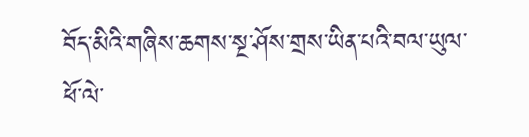བོད་མིའི་གཞིས་ཆགས་སྔ་ཤོས་གྲས་ཡིན་པའི་བལ་ཡུལ་ཕོ་ལེ་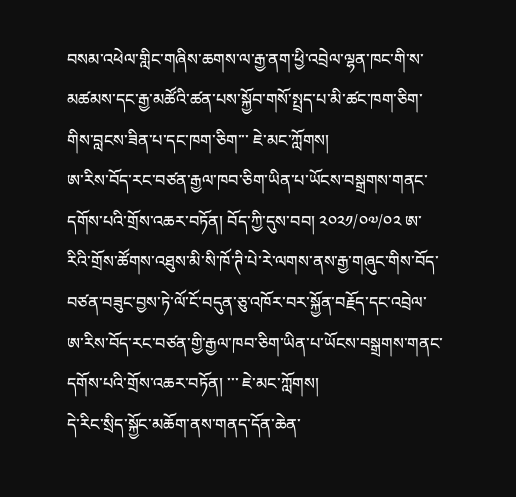བསམ་འཕེལ་གླིང་གཞིས་ཆགས་ལ་རྒྱ་ནག་ཕྱི་འབྲེལ་ལྷན་ཁང་གི་ས་མཚམས་དང་རྒྱ་མཚོའི་ཚན་པས་སྐྱོབ་གསོ་སྤྲད་པ་མི་ཚང་ཁག་ཅིག་གིས་བླངས་ཟིན་པ་དང་ཁག་ཅིག་་་ ཇེ་མང་ཀློགས།
ཨ་རིས་བོད་རང་བཙན་རྒྱལ་ཁབ་ཅིག་ཡིན་པ་ཡོངས་བསྒྲགས་གནང་དགོས་པའི་གྲོས་འཆར་བཏོན། བོད་ཀྱི་དུས་བབ། ༢༠༢༡/༠༧/༠༢ ཨ་རིའི་གྲོས་ཚོགས་འཐུས་མི་སི་ཁོ་ཊི་པེ་རེ་ལགས་ནས་རྒྱ་གཞུང་གིས་བོད་བཙན་བཟུང་བྱས་ཏེ་ལོ་ངོ་བདུན་ཅུ་འཁོར་བར་སྐྱོན་བརྗོད་དང་འབྲེལ་ཨ་རིས་བོད་རང་བཙན་གྱི་རྒྱལ་ཁབ་ཅིག་ཡིན་པ་ཡོངས་བསྒྲགས་གནང་དགོས་པའི་གྲོས་འཆར་བཏོན། ་་་ ཇེ་མང་ཀློགས།
དེ་རིང་སྲིད་སྐྱོང་མཆོག་ནས་གནད་དོན་ཆེན་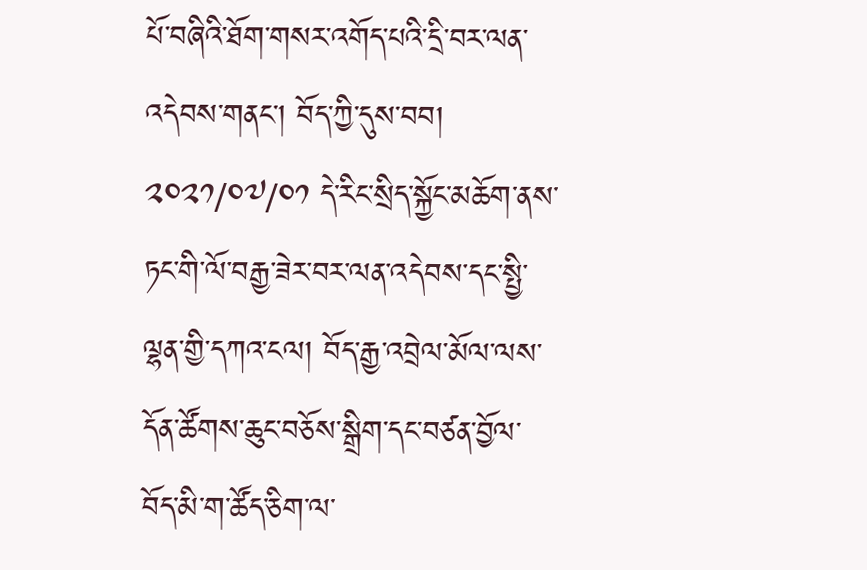པོ་བཞིའི་ཐོག་གསར་འགོད་པའི་དྲི་བར་ལན་འདེབས་གནང་། བོད་ཀྱི་དུས་བབ། ༢༠༢༡/༠༧/༠༡ དེ་རིང་སྲིད་སྐྱོང་མཆོག་ནས་ཏང་གི་ལོ་བརྒྱ་ཟེར་བར་ལན་འདེབས་དང་སྤྱི་ལྷན་གྱི་དཀའ་ངལ། བོད་རྒྱ་འབྲེལ་མོལ་ལས་དོན་ཚོགས་ཆུང་བཅོས་སྒྲིག་དང་བཙན་བྱོལ་བོད་མི་ག་ཚོད་ཅིག་ལ་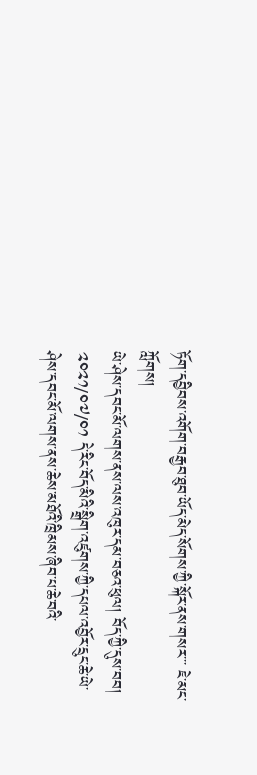ཏོག་དབྱིབས་འགོག་བརྒྱབ་ཐུབ་ཡོད་མེད་སོགས་ཀྱི་སྐོར་ནས་གསར་་་ ཇེ་མང་ཀློགས།
ཡེ་ཤེས་དབང་མོ་ལགས་ནས་ལས་འཁུར་དམ་བཅའ་ཕུལ། བོད་ཀྱི་དུས་བབ། ༢༠༢༡/༠༧/༠༡ དེ་རིང་བོད་མིའི་སྒྲིག་འཛུགས་ཀྱི་དཔལ་འབྱོར་དྲུང་ཆེ་ཡེ་ཤེས་དབང་མོ་ལགས་ནས་ཆེས་མཐོའི་ཁྲིམས་ཞིབ་པ་ཆེ་བའི་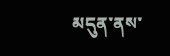མདུན་ནས་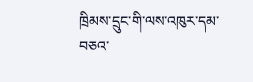ཁྲིམས་དྲུང་གི་ལས་འཁུར་དམ་བཅའ་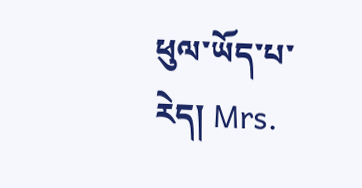ཕུལ་ཡོད་པ་རེད། Mrs.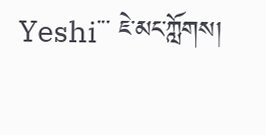Yeshi་་་ ཇེ་མང་ཀློགས།